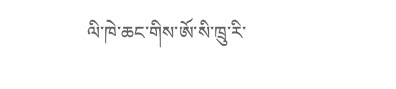ལི་ཁེ་ཆང་གིས་ཨོ་སི་ཁྲུ་རི་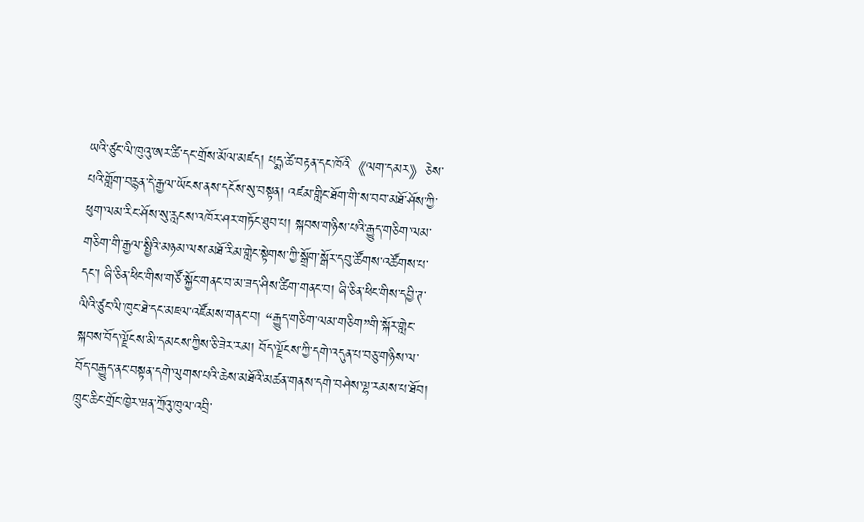ཡའི་ཙུང་ལི་ཁུའུ་ཨར་ཚི་དང་གྲོས་མོལ་མཛད། པདྨ་ཚེ་བརྟན་དང་ཁོའི《ལག་དམར》ཅེས་པའི་གློག་བརྙན་དེ་རྒྱལ་ཡོངས་ནས་དངོས་སུ་བསྟན། འཛམ་གླིང་ཐོག་གི་ས་བབ་མཐོ་ཤོས་ཀྱི་ཕུག་ལམ་རིང་ཤོས་སུ་རླངས་འཁོར་ཤར་གཏོང་ཐུབ་པ། སྐབས་གཉིས་པའི་རྒྱུད་གཅིག་ལམ་གཅིག་གི་རྒྱལ་སྤྱིའི་མཉམ་ལས་མཐོ་རིམ་གླེང་སྟེགས་ཀྱི་སྒྲོག་སྒོར་དབུ་ཚོགས་འཚོགས་པ་དང་། ཞི་ཅིན་ཕིང་གིས་གཙོ་སྐྱོང་གནང་བ་མ་ཟད་ཤིས་ཚིག་གནང་བ། ཞི་ཅིན་ཕིང་གིས་དབྱི་ཊ་ལིའི་ཙུང་ལི་ཁུང་ཐེ་དང་མཇལ་འཛོམས་གནང་བ། “རྒྱུད་གཅིག་ལམ་གཅིག”གི་སྐོར་གླེང་སྐབས་བོད་ལྗོངས་མི་དམངས་ཀྱིས་ཅི་ཟེར་རམ། བོད་ལྗོངས་ཀྱི་དགེ་འདུན་པ་བཅུ་གཉིས་ལ་བོད་བརྒྱུད་ནང་བསྟན་དགེ་ལུགས་པའི་ཆེས་མཐོའི་མཚན་གནས་དགེ་བཤེས་ལྷ་རམས་པ་ཐོབ། ཁྲུང་ཆིང་གྲོང་ཁྱེར་ཝན་ཀྲོའུ་ཁུལ་འབྲི་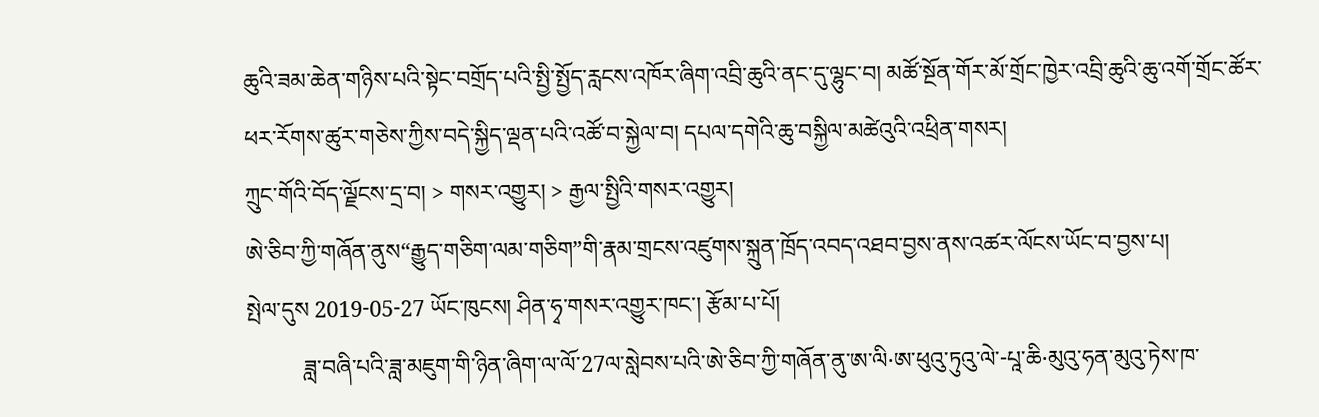ཆུའི་ཟམ་ཆེན་གཉིས་པའི་སྟེང་བགྲོད་པའི་སྤྱི་སྤྱོད་རླངས་འཁོར་ཞིག་འབྲི་ཆུའི་ནང་དུ་ལྷུང་བ། མཚོ་སྔོན་གོར་མོ་གྲོང་ཁྱེར་འབྲི་ཆུའི་ཆུ་འགོ་གྲོང་ཚོར་ཕར་རོགས་ཚུར་གཅེས་ཀྱིས་བདེ་སྐྱིད་ལྡན་པའི་འཚོ་བ་སྐྱེལ་བ། དཔལ་དགེའི་ཆུ་བསྐྱིལ་མཚེའུའི་འཕྲིན་གསར།
ཀྲུང་གོའི་བོད་ལྗོངས་དྲ་བ། > གསར་འགྱུར། > རྒྱལ་སྤྱིའི་གསར་འགྱུར།
ཨེ་ཅིབ་ཀྱི་གཞོན་ནུས“རྒྱུད་གཅིག་ལམ་གཅིག”གི་རྣམ་གྲངས་འཛུགས་སྐྲུན་ཁྲོད་འབད་འཐབ་བྱས་ནས་འཚར་ལོངས་ཡོང་བ་བྱས་པ།
སྤེལ་དུས 2019-05-27 ཡོང་ཁུངས། ཤིན་ཧྭ་གསར་འགྱུར་ཁང་། རྩོམ་པ་པོ།
          ཟླ་བཞི་པའི་ཟླ་མཇུག་གི་ཉིན་ཞིག་ལ་ལོ་27ལ་སླེབས་པའི་ཨེ་ཅིབ་ཀྱི་གཞོན་ནུ་ཨ་ལི·ཨ་ཕུའུ་ཏུའུ་ལེ་-པཱ་ཆི·མུའུ་ཧན་མུའུ་ཏེས་ཁ་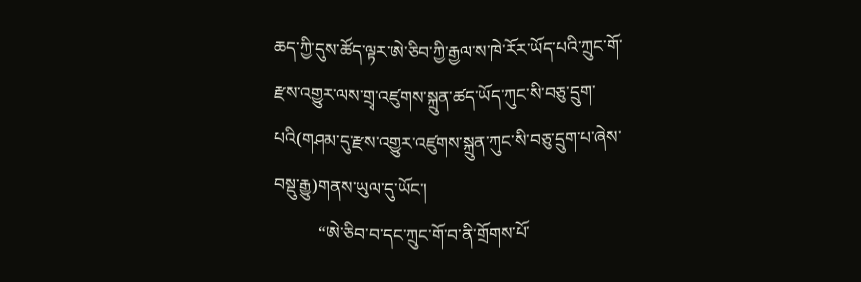ཆད་ཀྱི་དུས་ཚོད་ལྟར་ཨེ་ཅིབ་ཀྱི་རྒྱལ་ས་ཁེ་རོར་ཡོད་པའི་ཀྲུང་གོ་རྫས་འགྱུར་ལས་གྲྭ་འཛུགས་སྐྲུན་ཚད་ཡོད་ཀུང་སི་བཅུ་དྲུག་པའི(གཤམ་དུ་རྫས་འགྱུར་འཛུགས་སྐྲུན་ཀུང་སི་བཅུ་དྲུག་པ་ཞེས་བསྡུ་རྒྱུ)གནས་ཡུལ་དུ་ཡོང་།
          “ཨེ་ཅིབ་བ་དང་ཀྲུང་གོ་བ་ནི་གྲོགས་པོ་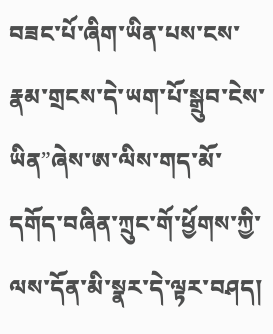བཟང་པོ་ཞིག་ཡིན་པས་ངས་རྣམ་གྲངས་དེ་ཡག་པོ་སྒྲུབ་ངེས་ཡིན”ཞེས་ཨ་ལིས་གད་མོ་དགོད་བཞིན་ཀྲུང་གོ་ཕྱོགས་ཀྱི་ལས་དོན་མི་སྣར་དེ་ལྟར་བཤད།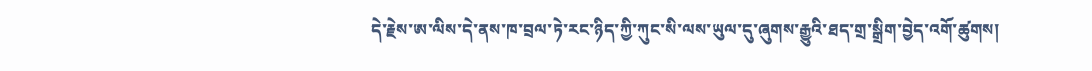དེ་རྗེས་ཨ་ལིས་དེ་ནས་ཁ་བྲལ་ཏེ་རང་ཉིད་ཀྱི་ཀུང་སི་ལས་ཡུལ་དུ་ཞུགས་རྒྱུའི་ཐད་གྲ་སྒྲིག་བྱེད་འགོ་ཚུགས།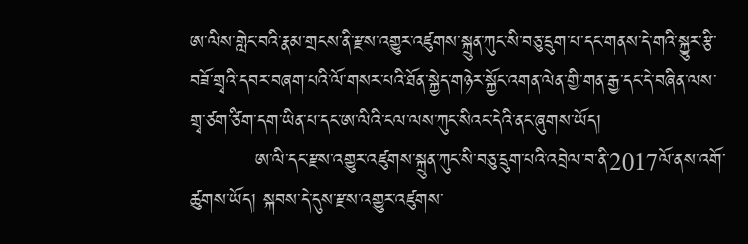ཨ་ལིས་གླེང་བའི་རྣམ་གྲངས་ནི་རྫས་འགྱུར་འཛུགས་སྐྲུན་ཀུང་སི་བཅུ་དྲུག་པ་དང་གནས་དེ་གའི་སྐྱུར་རྩི་བཟོ་གྲྭའི་དབར་བཞག་པའི་ལོ་གསར་པའི་ཐོན་སྐྱེད་གཉེར་སྐྱོང་འགན་ལེན་གྱི་གན་རྒྱ་དང་དེ་བཞིན་ལས་གྲྭ་ཙག་ཙིག་དག་ཡིན་པ་དང་ཨ་ལིའི་ངལ་ལས་ཀུང་སིའང་དེའི་ནང་ཞུགས་ཡོད།
          ཨ་ལི་དང་རྫས་འགྱུར་འཛུགས་སྐྲུན་ཀུང་སི་བཅུ་དྲུག་པའི་འབྲེལ་བ་ནི་2017ལོ་ནས་འགོ་ཚུགས་ཡོད། སྐབས་དེ་དུས་རྫས་འགྱུར་འཛུགས་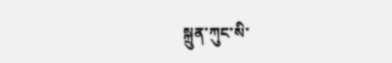སྐྲུན་ཀུང་སི་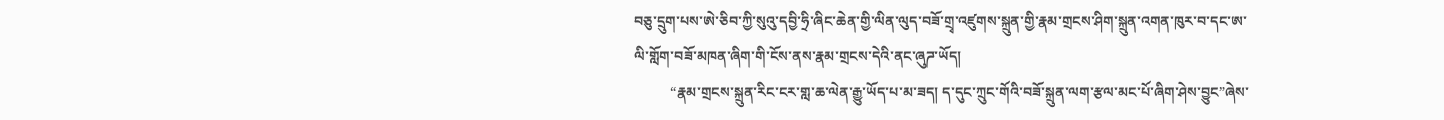བཅུ་དྲུག་པས་ཨེ་ཅིབ་ཀྱི་སུའུ་དབྱི་ཧྲི་ཞིང་ཆེན་གྱི་ལིན་ལུད་བཟོ་གྲྭ་འཛུགས་སྐྲུན་གྱི་རྣམ་གྲངས་ཤིག་སྐྲུན་འགན་ཁུར་བ་དང་ཨ་ལི་གློག་བཟོ་མཁན་ཞིག་གི་ངོས་ནས་རྣམ་གྲངས་དེའི་ནང་ཞུཌ་ཡོད།
          “རྣམ་གྲངས་སྐྲུན་རིང་ངར་གླ་ཆ་ལེན་རྒྱུ་ཡོད་པ་མ་ཟད། ད་དུང་ཀྲུང་གོའི་བཟོ་སྐྲུན་ལག་རྩལ་མང་པོ་ཞིག་ཤེས་བྱུང”ཞེས་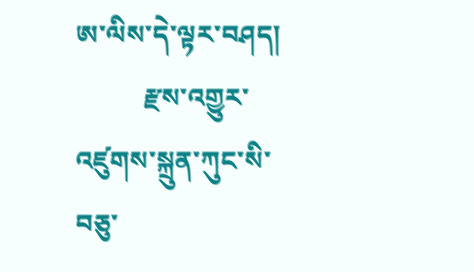ཨ་ལིས་དེ་ལྟར་བཤད།
          རྫས་འགྱུར་འཛུགས་སྐྲུན་ཀུང་སི་བཅུ་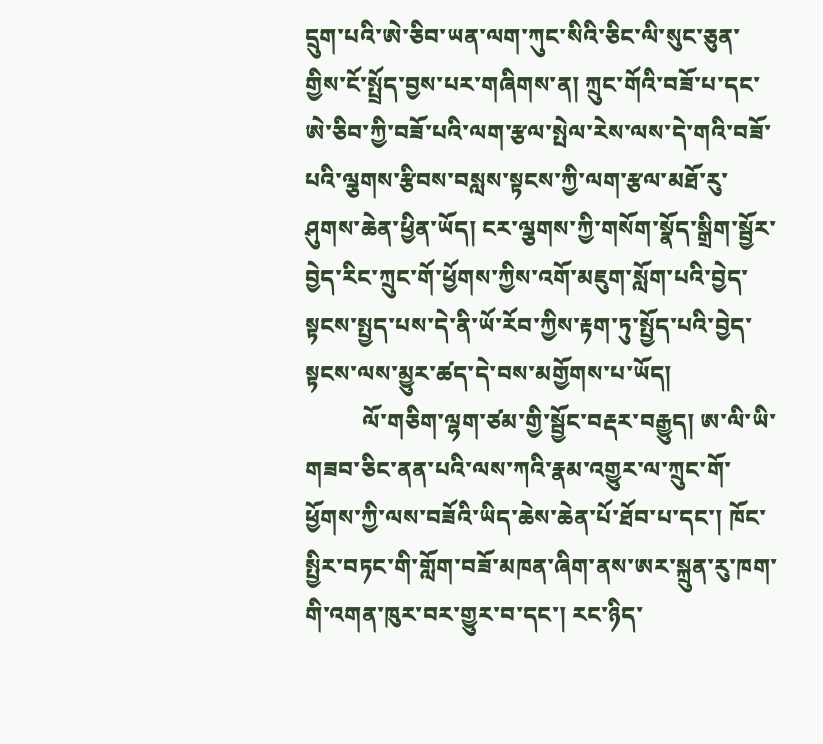དྲུག་པའི་ཨེ་ཅིབ་ཡན་ལག་ཀུང་སིའི་ཅིང་ལི་སུང་ཅུན་གྱིས་ངོ་སྤྲོད་བྱས་པར་གཞིགས་ན། ཀྲུང་གོའི་བཟོ་པ་དང་ཨེ་ཅིབ་ཀྱི་བཟོ་པའི་ལག་རྩལ་སྤེལ་རེས་ལས་དེ་གའི་བཟོ་པའི་ལྕགས་རྩིབས་བསླས་སྟངས་ཀྱི་ལག་རྩལ་མཐོ་རུ་ཤུགས་ཆེན་ཕྱིན་ཡོད། ངར་ལྕགས་ཀྱི་གསོག་སྣོད་སྒྲིག་སྦྱོར་བྱེད་རིང་ཀྲུང་གོ་ཕྱོགས་ཀྱིས་འགོ་མཇུག་སློག་པའི་བྱེད་སྟངས་སྤྱད་པས་དེ་ནི་ཡོ་རོབ་ཀྱིས་རྟག་ཏུ་སྤྱོད་པའི་བྱེད་སྟངས་ལས་མྱུར་ཚད་དེ་བས་མགྱོགས་པ་ཡོད།
          ལོ་གཅིག་ལྷག་ཙམ་གྱི་སྦྱོང་བརྡར་བརྒྱུད། ཨ་ལི་ཡི་གཟབ་ཅིང་ནན་པའི་ལས་ཀའི་རྣམ་འགྱུར་ལ་ཀྲུང་གོ་ཕྱོགས་ཀྱི་ལས་བཟོའི་ཡིད་ཆེས་ཆེན་པོ་ཐོབ་པ་དང་། ཁོང་སྤྱིར་བཏང་གི་གློག་བཟོ་མཁན་ཞིག་ནས་ཨར་སྐྲུན་རུ་ཁག་གི་འགན་ཁུར་བར་གྱུར་བ་དང་། རང་ཉིད་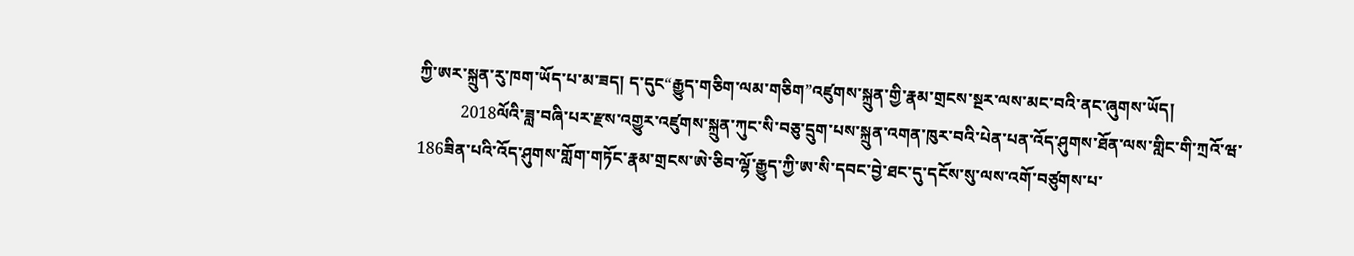ཀྱི་ཨར་སྐྲུན་རུ་ཁག་ཡོད་པ་མ་ཟད། ད་དུང“རྒྱུད་གཅིག་ལམ་གཅིག”འཛུགས་སྐྲུན་གྱི་རྣམ་གྲངས་སྔར་ལས་མང་བའི་ནང་ཞུགས་ཡོད།
          2018ལོའི་ཟླ་བཞི་པར་རྫས་འགྱུར་འཛུགས་སྐྲུན་ཀུང་སི་བཅུ་དྲུག་པས་སྐྲུན་འགན་ཁུར་བའི་པེན་པན་འོད་ཤུགས་ཐོན་ལས་གླིང་གི་ཀྲའོ་ཝ་186ཟིན་པའི་འོད་ཤུགས་གློག་གཏོང་རྣམ་གྲངས་ཨེ་ཅིབ་ལྷོ་རྒྱུད་ཀྱི་ཨ་སི་དབང་བྱེ་ཐང་དུ་དངོས་སུ་ལས་འགོ་བཙུགས་པ་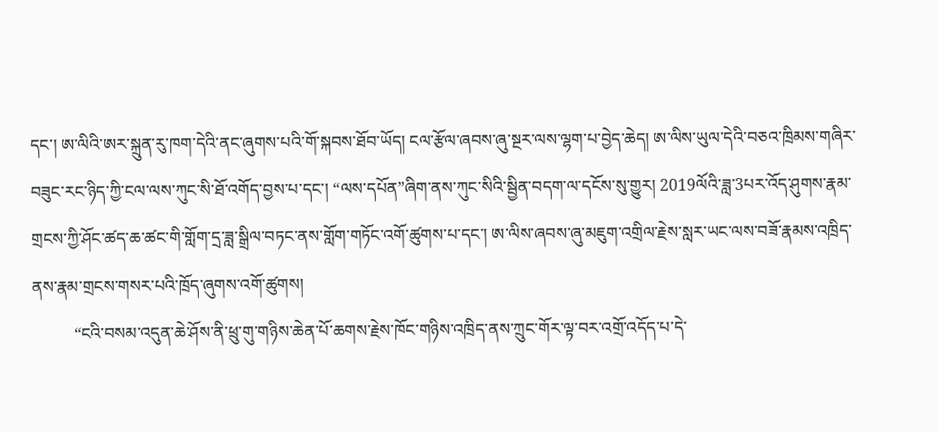དང་། ཨ་ལིའི་ཨར་སྐྲུན་རུ་ཁག་དེའི་ནང་ཞུགས་པའི་གོ་སྐབས་ཐོབ་ཡོད། ངལ་རྩོལ་ཞབས་ཞུ་སྔར་ལས་ལྷག་པ་བྱེད་ཆེད། ཨ་ལིས་ཡུལ་དེའི་བཅའ་ཁྲིམས་གཞིར་བཟུང་རང་ཉིད་ཀྱི་ངལ་ལས་ཀུང་སི་ཐོ་འགོད་བྱས་པ་དང་། “ལས་དཔོན”ཞིག་ནས་ཀུང་སིའི་སྦྱིན་བདག་ལ་དངོས་སུ་གྱུར། 2019ལོའི་ཟླ་3པར་འོད་ཤུགས་རྣམ་གྲངས་ཀྱི་ཤོང་ཚད་ཆ་ཚང་གི་གློག་དྲ་ཟླ་སྒྲིལ་བཏང་ནས་གློག་གཏོང་འགོ་ཚུགས་པ་དང་། ཨ་ལིས་ཞབས་ཞུ་མཇུག་འགྲིལ་རྗེས་སླར་ཡང་ལས་བཟོ་རྣམས་འཁྲིད་ནས་རྣམ་གྲངས་གསར་པའི་ཁྲོད་ཞུགས་འགོ་ཚུགས།
          “ངའི་བསམ་འདུན་ཆེ་ཤོས་ནི་ཕྲུ་གུ་གཉིས་ཆེན་པོ་ཆགས་རྗེས་ཁོང་གཉིས་འཁྲིད་ནས་ཀྲུང་གོར་ལྟ་བར་འགྲོ་འདོད་པ་དེ་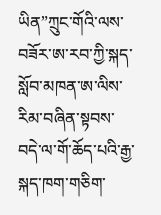ཡིན”ཀྲུང་གོའི་ལས་བཟོར་ཨ་རབ་ཀྱི་སྐད་སློབ་མཁན་ཨ་ལིས་རིམ་བཞིན་སྟབས་བདེ་ལ་གོ་ཆོད་པའི་རྒྱ་སྐད་ཁག་གཅིག་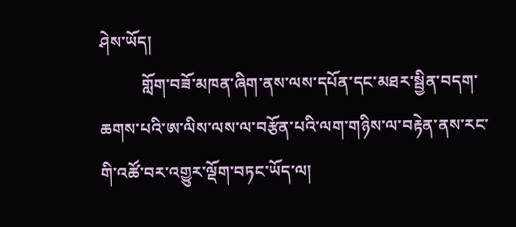ཤེས་ཡོད།
          གློག་བཟོ་མཁན་ཞིག་ནས་ལས་དཔོན་དང་མཐར་སྦྱིན་བདག་ཆགས་པའི་ཨ་ལིས་ལས་ལ་བརྩོན་པའི་ལག་གཉིས་ལ་བརྟེན་ནས་རང་གི་འཚོ་བར་འགྱུར་ལྡོག་བཏང་ཡོད་ལ།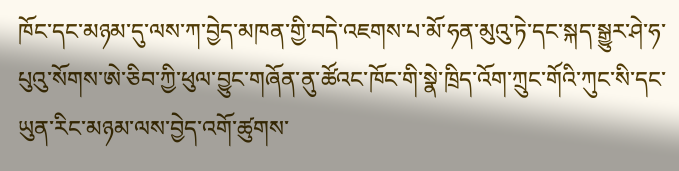ཁོང་དང་མཉམ་དུ་ལས་ཀ་བྱེད་མཁན་གྱི་བདེ་འཇགས་པ་མོ་ཧན་མུའུ་ཏེ་དང་སྐད་སྒྱུར་ཤེ་ཧ་པུའུ་སོགས་ཨེ་ཅིབ་ཀྱི་ཕུལ་བྱུང་གཞོན་ནུ་ཚོའང་ཁོང་གི་སྣེ་ཁྲིད་འོག་ཀྲུང་གོའི་ཀུང་སི་དང་ཡུན་རིང་མཉམ་ལས་བྱེད་འགོ་ཚུགས་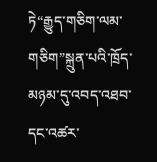ཏེ“རྒྱུད་གཅིག་ལམ་གཅིག”སྐྲུན་པའི་ཁྲོད་མཉམ་དུ་འབད་འཐབ་དང་འཚར་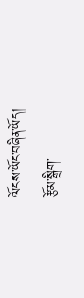ལོངས་ཡོང་བཞིན་ཡོད།
རྩོམ་སྒྲིག་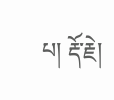པ། རྡོ་རྗེ།